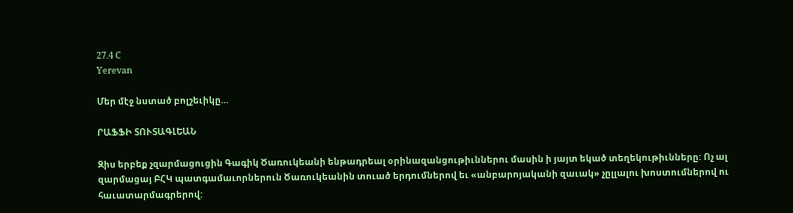27.4 C
Yerevan

Մեր մէջ նստած բոլշեւիկը…

ՐԱՖՖԻ ՏՈՒՏԱԳԼԵԱՆ

Զիս երբեք չզարմացուցին Գագիկ Ծառուկեանի ենթադրեալ օրինազանցութիւններու մասին ի յայտ եկած տեղեկութիւնները: Ոչ ալ զարմացայ ԲՀԿ պատգամաւորներուն Ծառուկեանին տուած երդումներով եւ «անբարոյականի զաւակ» չըլլալու խոստումներով ու հաւատարմագրերով: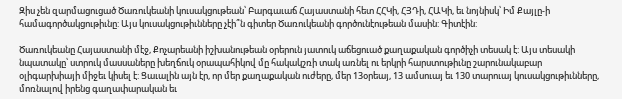Զիս չեն զարմացուցած Ծառուկեանի կուսակցութեան՝ Բարգաւաճ Հայաստանի հետ ՀՀԿի, ՀՅԴի, ՀԱԿի, եւ նոյնիսկ՝ Իմ Քայլը‑ի համագործակցութիւնը: Այս կուսակցութիւնները չէի՞ն գիտեր Ծառուկեանի գործունէութեան մասին: Գիտէին:

Ծառուկեանը Հայաստանի մէջ, Քոչարեանի իշխանութեան օրերուն յատուկ աճեցուած քաղաքական գործիչի տեսակ է: Այս տեսակի նպատակը՝ ստրուկ մասսաները խեղճուկ օրապահիկով մը հակակշռի տակ առնել ու երկրի հարստութիւնը շարունակաբար օլիգարխիայի միջեւ կիսել է: Ցաւալին այն էր, որ մեր քաղաքական ուժերը, մեր 13օրեայ, 13 ամսուայ եւ 130 տարուայ կուսակցութիւնները, մոռնալով իրենց գաղափարական եւ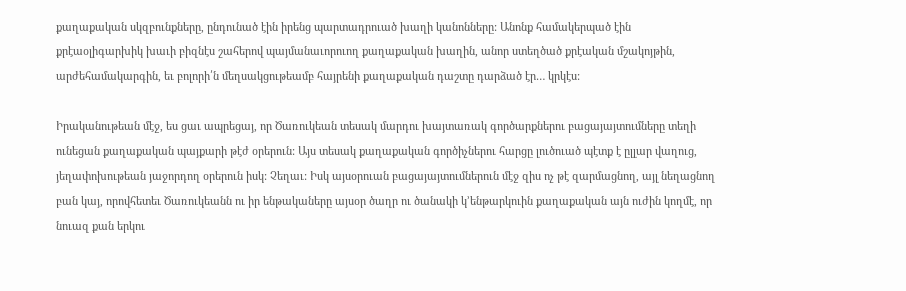քաղաքական սկզբունքները, ընդունած էին իրենց պարտադրուած խաղի կանոնները: Անոնք համակերպած էին քրէաօլիգարխիկ խաւի բիզնէս շահերով պայմանաւորուող քաղաքական խաղին, անոր ստեղծած քրէական մշակոյթին, արժեհամակարգին, եւ բոլորի՛ն մեղսակցութեամբ հայրենի քաղաքական դաշտը դարձած էր… կրկէս:

Իրականութեան մէջ, ես ցաւ ապրեցայ, որ Ծառուկեան տեսակ մարդու խայտառակ գործարքներու բացայայտումները տեղի ունեցան քաղաքական պայքարի թէժ օրերուն: Այս տեսակ քաղաքական գործիչներու հարցը լուծուած պէտք է ըլլար վաղուց, յեղափոխութեան յաջորդող օրերուն իսկ: Չեղաւ: Իսկ այսօրուան բացայայտումներուն մէջ զիս ոչ թէ զարմացնող, այլ նեղացնող բան կայ, որովհետեւ Ծառուկեանն ու իր ենթակաները այսօր ծաղր ու ծանակի կ’ենթարկուին քաղաքական այն ուժին կողմէ, որ նուազ քան երկու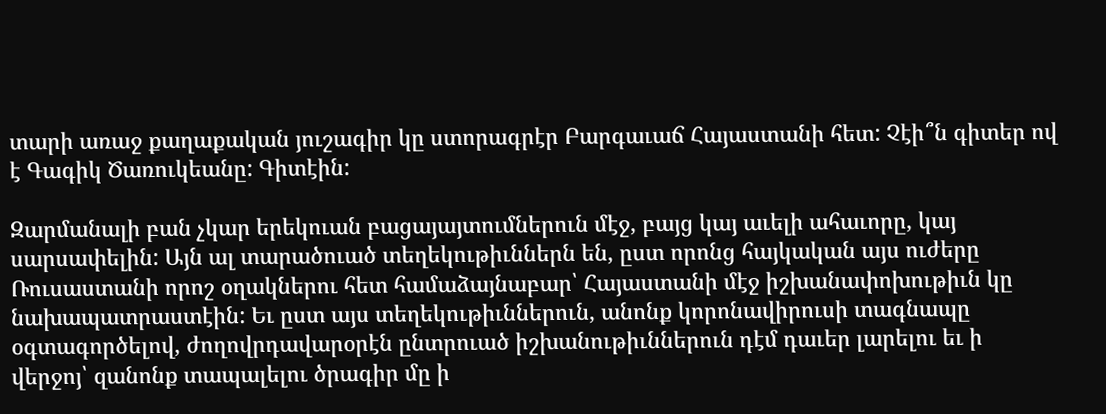տարի առաջ քաղաքական յուշագիր կը ստորագրէր Բարգաւաճ Հայաստանի հետ: Չէի՞ն գիտեր ով է Գագիկ Ծառուկեանը: Գիտէին:

Զարմանալի բան չկար երեկուան բացայայտումներուն մէջ, բայց կայ աւելի ահաւորը, կայ սարսափելին: Այն ալ տարածուած տեղեկութիւններն են, ըստ որոնց հայկական այս ուժերը Ռուսաստանի որոշ օղակներու հետ համաձայնաբար՝ Հայաստանի մէջ իշխանափոխութիւն կը նախապատրաստէին: Եւ ըստ այս տեղեկութիւններուն, անոնք կորոնավիրուսի տագնապը օգտագործելով, ժողովրդավարօրէն ընտրուած իշխանութիւններուն դէմ դաւեր լարելու եւ ի վերջոյ՝ զանոնք տապալելու ծրագիր մը ի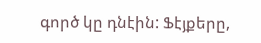գործ կը դնէին: Ֆէյքերը,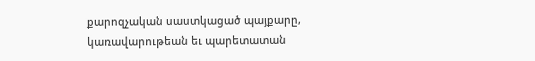քարոզչական սաստկացած պայքարը, կառավարութեան եւ պարետատան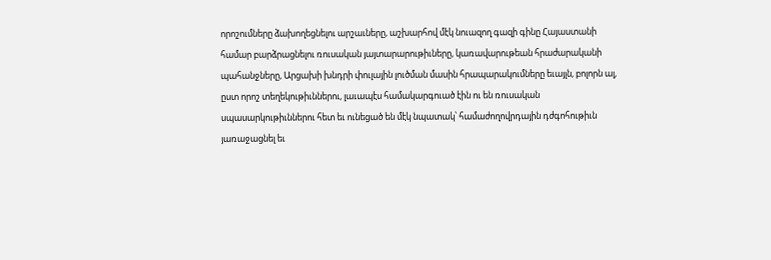որոշումները ձախողեցնելու արշաւները, աշխարհով մէկ նուազող գազի գինը Հայաստանի համար բարձրացնելու ռուսական յայտարարութիւները, կառավարութեան հրաժարականի պահանջները, Արցախի խնդրի փուլային լուծման մասին հրապարակումները եւայլն, բոլորն ալ, ըստ որոշ տեղեկութիւններու, լաւապէս համակարգուած էին ու են ռուսական սպասարկութիւններու հետ եւ ունեցած են մէկ նպատակ՝ համաժողովրդային դժգոհութիւն յառաջացնել եւ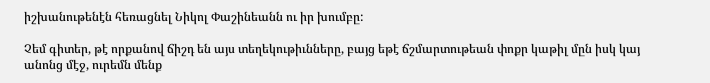իշխանութենէն հեռացնել Նիկոլ Փաշինեանն ու իր խումբը:

Չեմ գիտեր, թէ որքանով ճիշդ են այս տեղեկութիւնները, բայց եթէ ճշմարտութեան փոքր կաթիլ մըն իսկ կայ անոնց մէջ, ուրեմն մենք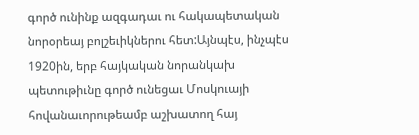գործ ունինք ազգադաւ ու հակապետական նորօրեայ բոլշեւիկներու հետ:Այնպէս, ինչպէս 1920ին, երբ հայկական նորանկախ պետութիւնը գործ ունեցաւ Մոսկուայի հովանաւորութեամբ աշխատող հայ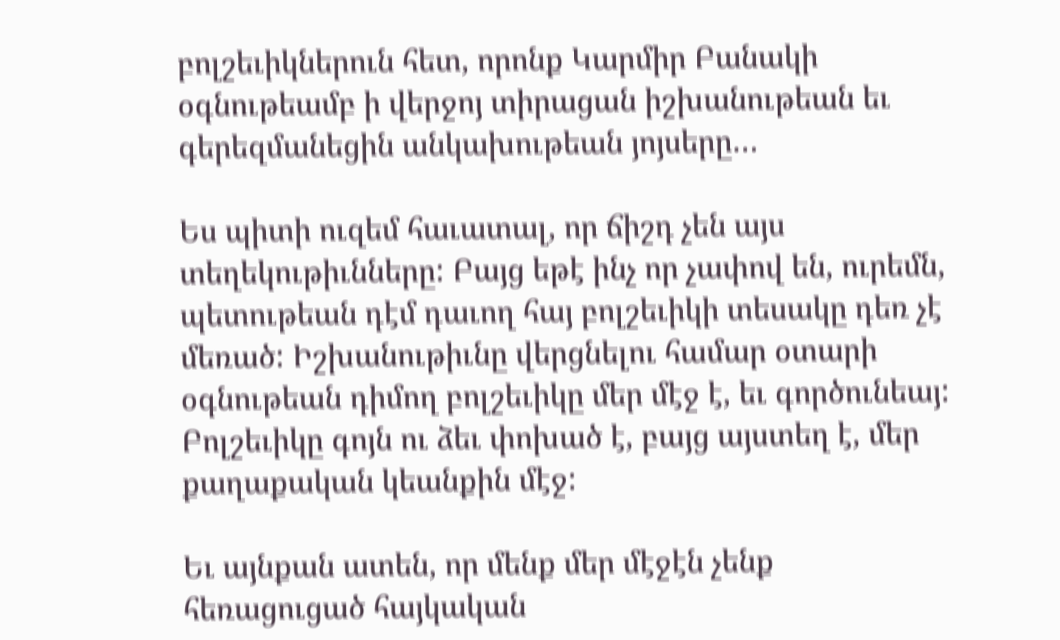բոլշեւիկներուն հետ, որոնք Կարմիր Բանակի օգնութեամբ ի վերջոյ տիրացան իշխանութեան եւ գերեզմանեցին անկախութեան յոյսերը…

Ես պիտի ուզեմ հաւատալ, որ ճիշդ չեն այս տեղեկութիւնները: Բայց եթէ ինչ որ չափով են, ուրեմն, պետութեան դէմ դաւող հայ բոլշեւիկի տեսակը դեռ չէ մեռած: Իշխանութիւնը վերցնելու համար օտարի օգնութեան դիմող բոլշեւիկը մեր մէջ է, եւ գործունեայ: Բոլշեւիկը գոյն ու ձեւ փոխած է, բայց այստեղ է, մեր քաղաքական կեանքին մէջ:

Եւ այնքան ատեն, որ մենք մեր մէջէն չենք հեռացուցած հայկական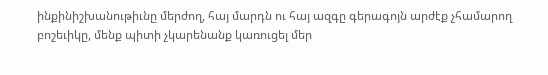ինքինիշխանութիւնը մերժող, հայ մարդն ու հայ ազգը գերագոյն արժէք չհամարող բոշեւիկը, մենք պիտի չկարենանք կառուցել մեր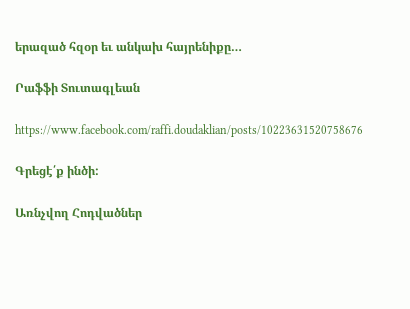երազած հզօր եւ անկախ հայրենիքը…

Րաֆֆի Տուտագլեան

https://www.facebook.com/raffi.doudaklian/posts/10223631520758676

Գրեցէ՛ք ինծի:

Առնչվող Հոդվածներ